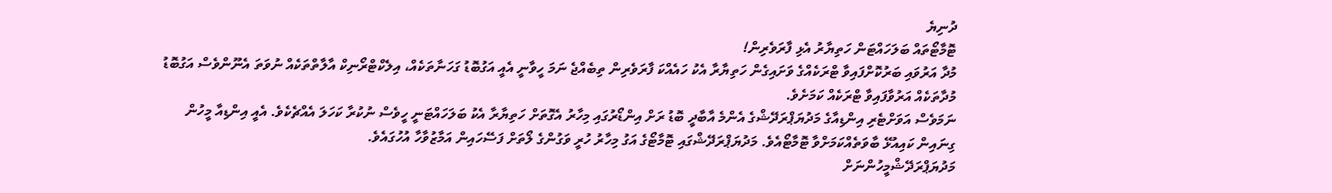ދުނިޔެ
ޓޮމާޓޯތައް ބަލަހައްޓަން ހަތިޔާރު އެޅި ފާރަވެރިން!
މުދާ އަރުވައި ބަރުކޮށްފައިވާ ޓްރަކެއްގެ ވަށައިގެން ހަތިޔާރާ އެކު ހައެއްކަ ފާރަވެރިން ތިބެއްޖެ ނަމަ ހީވާނީ އެއީ އަގުބޮޑު ގަހަނާތަކެއް، އިލެކްޓްރޯނިކް އާލާތްތަކެއް ނުވަތަ އެނޫންވެސް އަގުބޮޑު މުދާތަކެއް އަރުވާފައިވާ ޓްރަކެއް ކަމަށެވެ.
ނަމަވެސް އަވަށްޓެރި އިންޑިއާގެ މަދުޔަޕްރަދޭޝްގެ އެންމެ އާބާދީ ބޮޑު ރަށް އިންޑޯރުގައި މިހާރު އެގޮތަށް ހަތިޔާރާ އެކު ބަލަހައްޓަނީ ހީވެސް ނުކުރާ ކަހަލަ އެއްޗެކެވެ. އެއީ އިންޑިއާ މީހުން ގިނައިން ކައިއުޅޭ ބާވަތެއްކަމަށްވާ ޓޮމާޓޯއެވެ. މަދުޔަޕްރަދޭޝްގައި ޓޮމާޓޯގެ އަގު މިހާރު ހުރީ ވަގުންގެ ލޯތަށް ފަސޭހައިން އަމާޒުވާހާ އުހުގައެވެ.
މަދުޔަޕްރަދޭޝްމީހުންނަށް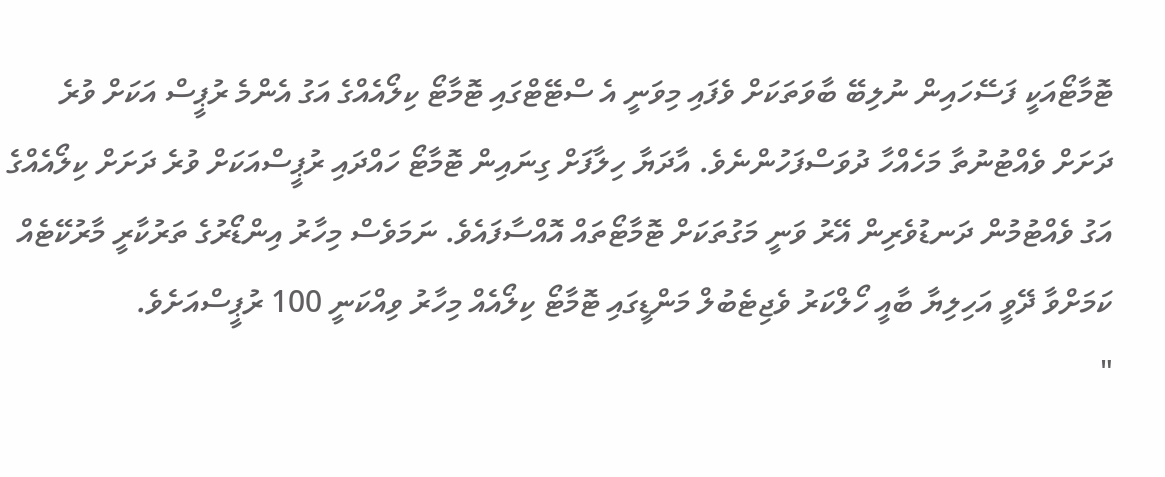ޓޮމާޓޯއަކީ ފަސޭހައިން ނުލިބޭ ބާވަތަކަށް ވެފައި މިވަނީ އެ ސްޓޭޓްގައި ޓޮމާޓޯ ކިލޯއެއްގެ އަގު އެންމެ ރުޕީސް އަކަށް ވުރެ ދަށަށް ވެއްޓުނުތާ މަހެއްހާ ދުވަސްފަހުންނެވެ. އާދަޔާ ހިލާފަށް ގިނައިން ޓޮމާޓޯ ހައްދައި ރުޕީސްއަކަށް ވުރެ ދަށަށް ކިލޯއެއްގެ އަގު ވެއްޓުމުން ދަނޑުވެރިން އޭރު ވަނީ މަގުތަކަށް ޓޮމާޓޯތައް އޮއްސާފައެވެ. ނަމަވެސް މިހާރު އިންޑޯރުގެ ތަރުކާރީ މާރުކޭޓެއް ކަމަށްވާ ދޭވީ އަހިލިޔާ ބާއީ ހޯލްކަރު ވެޖިޓެބުލް މަންޑީގައި ޓޮމާޓޯ ކިލޯއެއް މިހާރު ވިއްކަނީ 100 ރުޕީސްއަށެވެ.
"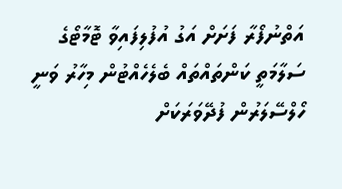އަތްނުފޯރާ ފަށަށް އަގު އުފުލިފައިވާ ޓޮމާޓޯގެ ސަލާމަތީ ކަންތައްތައް ބެލެހެއްޓުން މިހާރު ވަނީ ހޯލްސޭލަރުން ފުދޭވަރަކަށް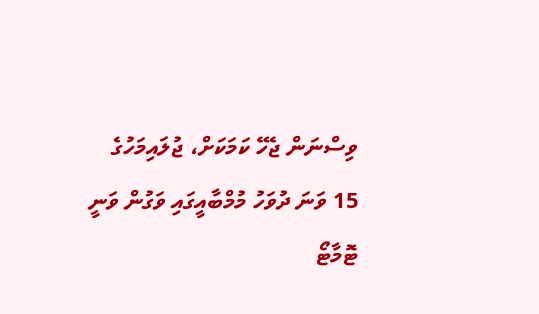ވިސްނަން ޖެހޭ ކަމަކަށް، ޖުލައިމަހުގެ 15 ވަނަ ދުވަހު މުމްބާއީގައި ވަގުން ވަނީ ޓޮމާޓޯ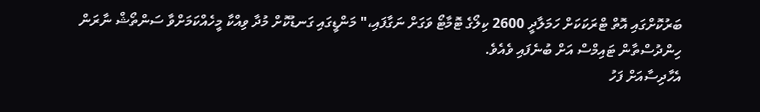ބަރުކޮށްގައި އޮތް ޓްރަކަކަށް ހަމަލާދީ 2600 ކިލޯގެ ޓޮމާޓޯ ވަގަށް ނަގާފައި،" މަންޑީގައި ގަނޑުކޮށް މުދާ ވިއްކާ މީހެއްކަމަށްވާ ސަންތޯޝް ނާރަން ހިންދުސްތާން ޓައިމްސް އަށް ބުނެފައި ވެއެވެ.
އެހާދިސާއަށް ފަހު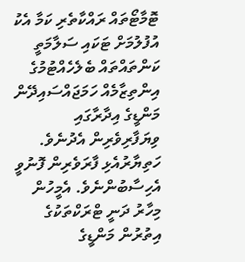ޓޮމާޓޯތައް ރައްކާތެރި ކަމާ އެކު އުފުލުމަށް ޓަކައި ސަލާމަތީ ކަންތައްތައް ބެލެހެއްޓުމުގެ އިންތިޒާމެއް ހަމަޖައްސައިދޭން މަންޑީގެ އިދާރާގައި ވިޔަފާރިވެރިން އެދުނެވެ. ހަތިޔާރުއެޅި ފާރަވެރިން ފޮނުވީ އެހިސާބުންނެވެ. އެމީހުން މިހާރު ދަނީ ޓްރަކްތަކުގެ އިތުރުން މަންޑީގެ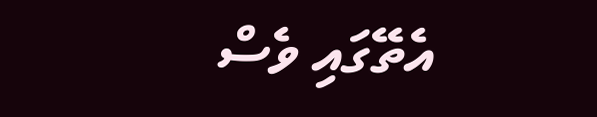އެތޭގައި ވެސް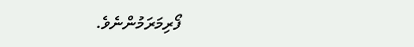ފޯރިމަރަމުންނެވެ.